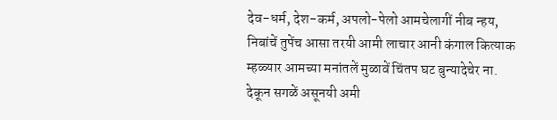देव-धर्म, देश-कर्म, अपलो-पेलो आमचेलागीं नीब न्हय, निबांचें तुपेंच आसा तरयी आमी लाचार आनी कंगाल कित्याक म्हळ्यार आमच्या मनांतलें मुळावें चिंतप घट बुन्यादेचेर ना. देकून सगळें असूनयी अमी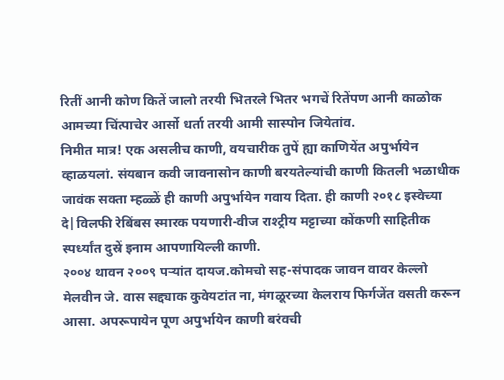रितीं आनी कोण कितें जालो तरयी भितरले भितर भगचें रितेंपण आनी काळोक आमच्या चिंत्पाचेर आर्सो धर्ता तरयी आमी सास्पोन जियेतांव.
निमीत मात्र! एक असलीच काणी, वयचारीक तुपें ह्या काणियेंत अपुर्भायेन व्हाळयलां. संयबान कवी जावनासोन काणी बरयतेल्यांची काणी कितली भळाधीक जावंक सक्ता म्हळ्ळें ही काणी अपुर्भायेन गवाय दिता. ही काणी २०१८ इस्वेच्या दे|विलफी रेबिंबस स्मारक पयणारी-वीज राश्ट्रीय मट्टाच्या कोंकणी साहितीक स्पर्ध्यांत दुस्रें इनाम आपणायिल्ली काणी.
२००४ थावन २००९ पऱ्यांत दायज.कोमचो सह-संपादक जावन वावर केल्लो मेलवीन जे. वास सद्द्याक कुवेयटांत ना, मंगळूरच्या केलराय फिर्गजेंत वसती करून आसा. अपरूपायेन पूण अपुर्भायेन काणी बरंवची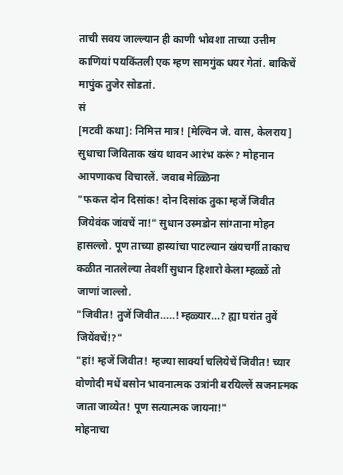ताची सवय जाल्ल्यान ही काणी भोवशा ताच्या उत्तीम काणियां पयकिंतली एक म्हण सामगुंक धयर गेतां. बाकिचें मापुंक तुजेर सोडतां.
सं
[मटवी कथा]: निमित्त मात्र! [मेल्विन जे. वास, केलराय]
सुधाचा जिविताक खंय थावन आरंभ करूं? मोहनान आपणाकच विचारलें. जवाब मेळ्ळिना
"फकत्त दोन दिसांक! दोन दिसांक तुका म्हजें जिवीत जियेवंक जांवचें ना!" सुधान उस्मडोन सांग्ताना मोहन हासल्लो. पूण ताच्या हास्यांचा पाटल्यान खंयचर्गी ताकाच कळीत नातलेल्या तेवशीं सुधान हिशारो केला म्हळ्ळें तो जाणां जाल्लो.
"जिवीत! तुजें जिवीत.....! म्हळ्यार...? ह्या घरांत तुवें जियेंवचें!?"
"हां! म्हजें जिवीत! म्हज्या सार्क्या चलियेचें जिवीत! च्यार वोणोदी मधें बसोन भावनात्मक उत्रांनी बरयिल्लें स्रजनात्मक जाता जाव्येत! पूण सत्यात्मक जायना!"
मोहनाचा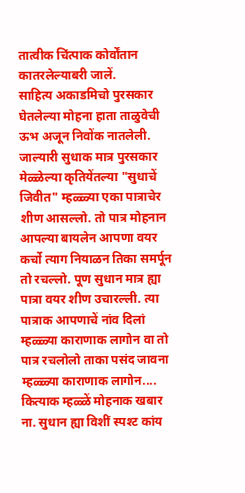तात्वीक चिंत्पाक कोर्वोंतान कातरलेल्याबरी जालें.
साहित्य अकाडमिचो पुरसकार घेतलेल्या मोहना हाता ताळुवेची ऊभ अजून निवोंक नातलेली. जाल्यारी सुधाक मात्र पुरसकार मेळ्ळेल्या कृतियेंतल्या "सुधाचें जिवीत" म्हळ्ळ्या एका पात्राचेर शीण आसल्लो. तो पात्र मोहनान आपल्या बायलेन आपणा वयर कर्चो त्याग नियाळन तिका समर्पून तो रचल्लो. पूण सुधान मात्र ह्या पात्रा वयर शीण उचारल्ली. त्या पात्राक आपणाचें नांव दिलां म्हळ्ळ्या काराणाक लागोन वा तो पात्र रचलोलो ताका पसंद जावना म्हळ्ळ्या काराणाक लागोन.... कित्याक म्हळ्ळें मोहनाक खबार ना. सुधान ह्या विशीं स्पश्ट कांय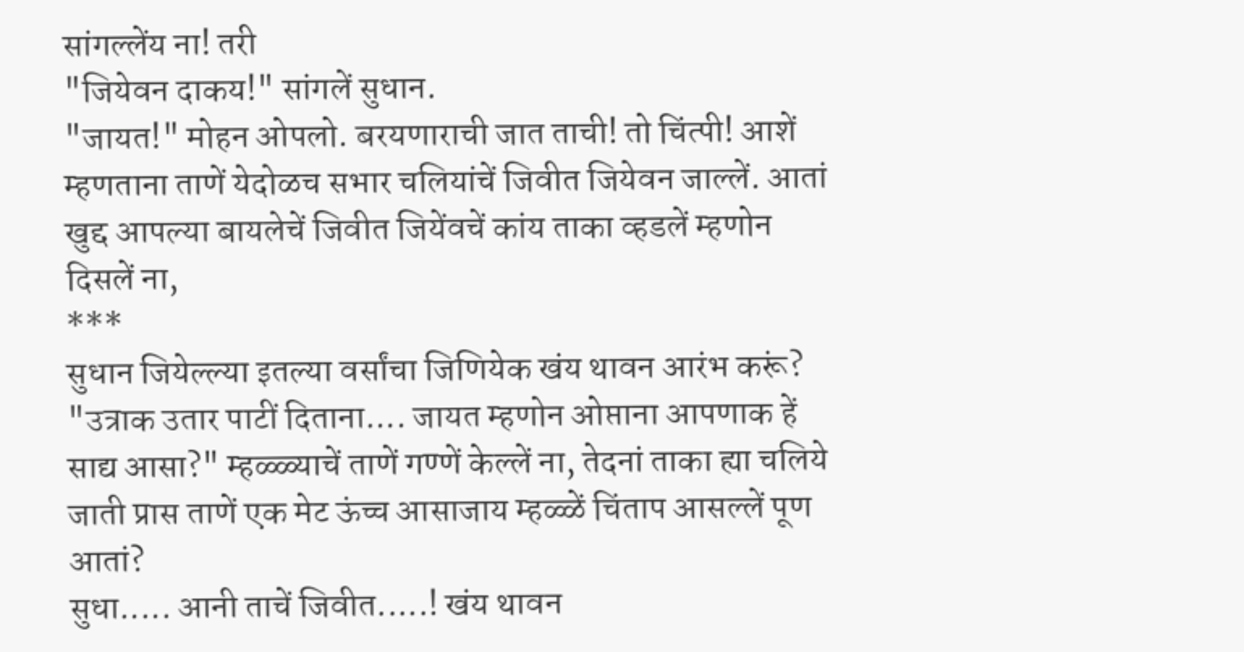सांगल्लेंय ना! तरी
"जियेवन दाकय!" सांगलें सुधान.
"जायत!" मोहन ओपलो. बरयणाराची जात ताची! तो चिंत्पी! आशें म्हणताना ताणें येदोळच सभार चलियांचें जिवीत जियेवन जाल्लें. आतां खुद्द आपल्या बायलेचें जिवीत जियेंवचें कांय ताका व्हडलें म्हणोन दिसलें ना,
***
सुधान जियेल्ल्या इतल्या वर्सांचा जिणियेक खंय थावन आरंभ करूं?
"उत्राक उतार पाटीं दिताना.... जायत म्हणोन ओप्ताना आपणाक हें साद्य आसा?" म्हळ्ळ्याचें ताणें गण्णें केल्लें ना, तेदनां ताका ह्या चलिये जाती प्रास ताणें एक मेट ऊंच्च आसाजाय म्हळ्ळें चिंताप आसल्लें पूण आतां?
सुधा..... आनी ताचें जिवीत.....! खंय थावन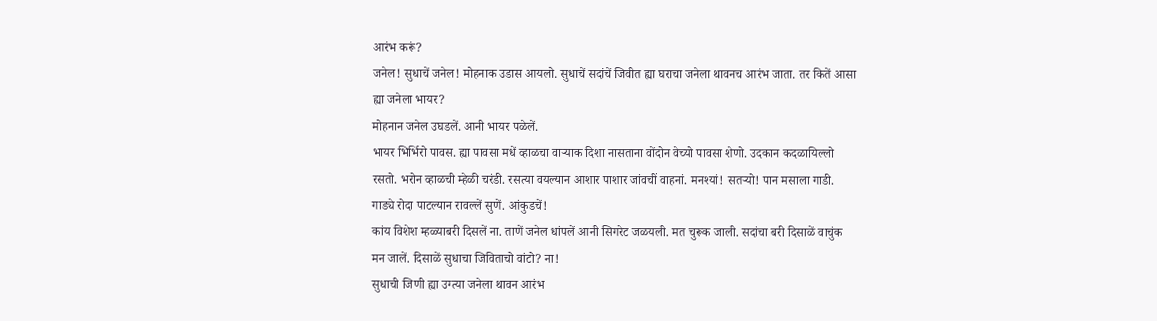आरंभ करूं?
जनेल! सुधाचें जनेल! मोहनाक उडास आयलो. सुधाचें सदांचें जिवीत ह्या घराचा जनेला थावनच आरंभ जाता. तर कितें आसा ह्या जनेला भायर?
मोहनान जनेल उघडलें. आनी भायर पळेलें.
भायर भिर्भिरो पावस. ह्या पावसा मधें व्हाळचा वाऱ्याक दिशा नासताना वोंदोन वेच्यो पावसा शेणो. उदकान कदळायिल्लो रसतो. भरोन व्हाळची म्हेळी चरंडी. रसत्या वयल्यान आशार पाशार जांवचीं वाहनां. मनश्यां! सतऱ्यो! पान मसाला गाडी. गाड्ये रोदा पाटल्यान रावल्लें सुणें. आंकुडचें!
कांय विशेश म्हळ्याबरी दिसलें ना. ताणें जनेल धांपलें आनी सिगरेट जळयली. मत चुरूक जाली. सदांचा बरी दिसाळें वाचुंक मन जालें. दिसाळें सुधाचा जिविताचो वांटो? ना!
सुधाची जिणी ह्या उग्त्या जनेला थावन आरंभ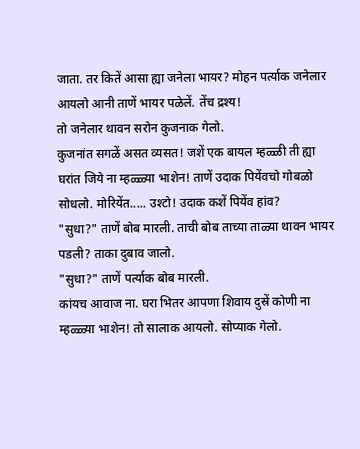जाता. तर कितें आसा ह्या जनेला भायर? मोहन पर्त्याक जनेलार आयलो आनी ताणें भायर पळेलें. तेंच द्रश्य!
तो जनेलार थावन सरोन कुजनाक गेलो.
कुजनांत सगळें असत व्यसत! जशें एक बायल म्हळ्ळी ती ह्या घरांत जिये ना म्हळ्ळ्या भाशेन! ताणें उदाक पियेंवचो गोबळो सोधलो. मोरियेंत..... उश्टो! उदाक कशें पियेंव हांव?
"सुधा?" ताणें बोब मारली. ताची बोब ताच्या ताळ्या थावन भायर पडली? ताका दुबाव जालो.
"सुधा?" ताणें पर्त्याक बोब मारली.
कांयच आवाज ना. घरा भितर आपणा शिवाय दुस्रें कोणी ना म्हळ्ळ्या भाशेन! तो सालाक आयलो. सोप्याक गेलो.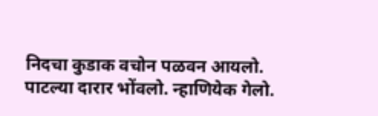निदचा कुडाक वचोन पळवन आयलो. पाटल्या दारार भोंवलो. न्हाणियेक गेलो.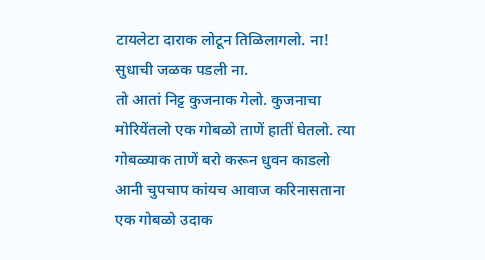टायलेटा दाराक लोटून तिळिलागलो. ना! सुधाची जळक पडली ना.
तो आतां निट्ट कुजनाक गेलो. कुजनाचा मोरियेंतलो एक गोबळो ताणें हातीं घेतलो. त्या गोबळ्याक ताणें बरो करून धुवन काडलो आनी चुपचाप कांयच आवाज करिनासताना एक गोबळो उदाक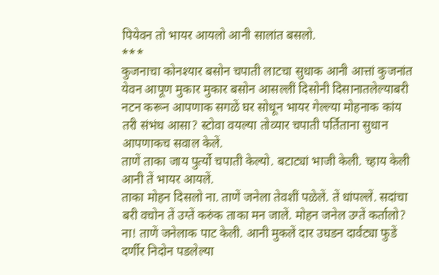पियेवन तो भायर आयलो आनी सालांत बसलो.
***
कुजनाचा कोनश्यार बसोन चपाती लाटचा सुधाक आनी आत्तां कुजनांत येवन आपूण मुकार मुकार बसोन आसल्लीं दिसोनी दिसानातलेल्याबरी नटन करून आपणाक सगळें घर सोधून भायर गेल्ल्या मोहनाक कांय तरी संभंध आसा? स्टोवा वयल्या तोव्यार चपाती पर्तिताना सुधान आपणाकच सवाल केलें.
ताणें ताका जाय पुर्त्यो चपाती केल्यो. बटाट्यां भाजी केली. च्हाय केली आनी तें भायर आयलें.
ताका मोहन दिसलो ना. ताणें जनेला तेवशीं पळेलें. तें धांपल्लें. सदांचा बरी वचोन तें उग्तें करुंक ताका मन जालें. मोहन जनेल उग्तें कर्तालो? ना! ताणें जनेलाक पाट केली. आनी मुकलें दार उघडन दार्वट्या फुडें दर्णीर निदोन पडलेल्या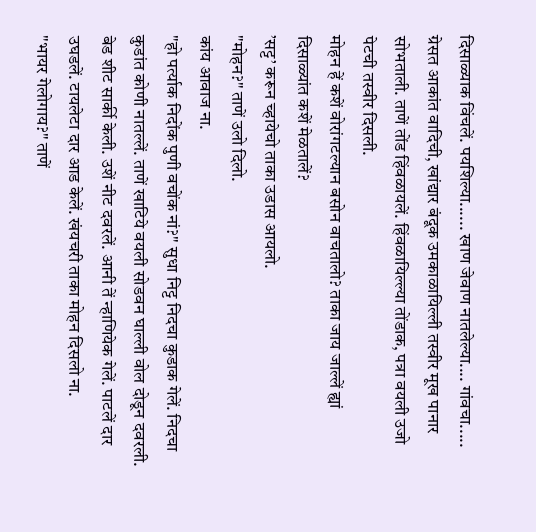दिसाळ्याक विंचलें. पयशिल्या...... खाण जेवाण नातलेल्या.... गांवचा..... ग्रेसत आकांत वादिची, खांद्यार बंदूक उमकाळायिल्ली तस्वीर मूख पानार सोभताली. ताणें तोंड हिंवळायलें. हिंवळायिल्ल्या तोंडाक, पत्रा वयली उजो पेटची तस्वीर दिसली.
मोहन हें कशें वोरांगटल्यान बसोन वाचतालो? ताका जाय जाल्लें ह्यां दिसाळ्यांत कशें मेळतालें?
’सट्ट’ करून च्हायेचो ताका उडास आयलो.
"मोहन?" ताणें उलो दिलो.
कांय आवाज ना.
"हो पर्त्याक निदोंक पुणी वचोंक नां?" सुधा निट्ट निदचा कुडाक गेलें. निदचा कुडांत कोणी नातल्लें. ताणें खाटिये वयली सोडवन घाल्ली वोल दोडून दवरली. बेड शीट सार्की केली. उशें नीट दवरलें. आनी तें न्हाणियेक गेलें. पाटलें दार उघडलें. टायलेटा दार आड केलें. खंयचरी ताका मोहन दिसलो ना.
"भायर गेलोगाय?" ताणें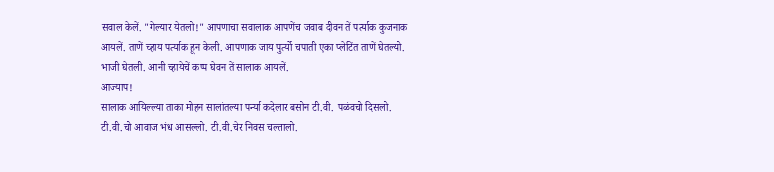सवाल केलें. "गेल्यार येतलो!" आपणाचा सवालाक आपणेंच जवाब दीवन तें पर्त्याक कुजनाक आयलें. ताणें च्हाय पर्त्याक हून केली. आपणाक जाय पुर्त्यो चपाती एका प्लेटिंत ताणें घेतल्यो. भाजी घेतली. आनी च्हायेचें कप्प घेवन तें सालाक आयलें.
आज्याप!
सालाक आयिल्ल्या ताका मोहन सालांतल्या पर्न्या कदेलार बसोन टी.वी. पळंवचो दिसलो. टी.वी.चो आवाज भंध आसल्लो. टी.वी.चेर निवस चल्तालो.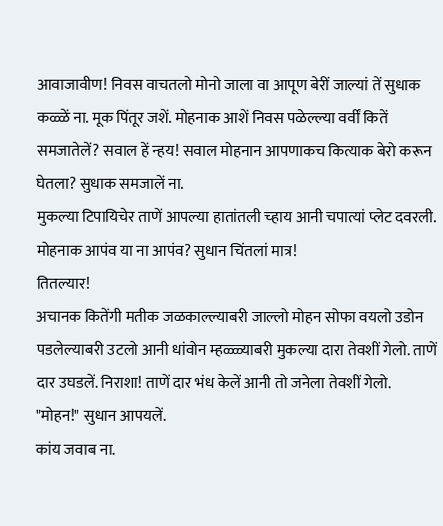आवाजावीण! निवस वाचतलो मोनो जाला वा आपूण बेरीं जाल्यां तें सुधाक कळ्ळें ना. मूक पिंतूर जशें. मोहनाक आशें निवस पळेल्ल्या वर्वीं कितें समजातेलें? सवाल हें न्हय! सवाल मोहनान आपणाकच कित्याक बेरो करून घेतला? सुधाक समजालें ना.
मुकल्या टिपायिचेर ताणें आपल्या हातांतली च्हाय आनी चपात्यां प्लेट दवरली.
मोहनाक आपंव या ना आपंव? सुधान चिंतलां मात्र!
तितल्यार!
अचानक कितेंगी मतीक जळकाल्ल्याबरी जाल्लो मोहन सोफा वयलो उडोन पडलेल्याबरी उटलो आनी धांवोन म्हळ्ळ्याबरी मुकल्या दारा तेवशीं गेलो. ताणें दार उघडलें. निराशा! ताणें दार भंध केलें आनी तो जनेला तेवशीं गेलो.
"मोहन!" सुधान आपयलें.
कांय जवाब ना.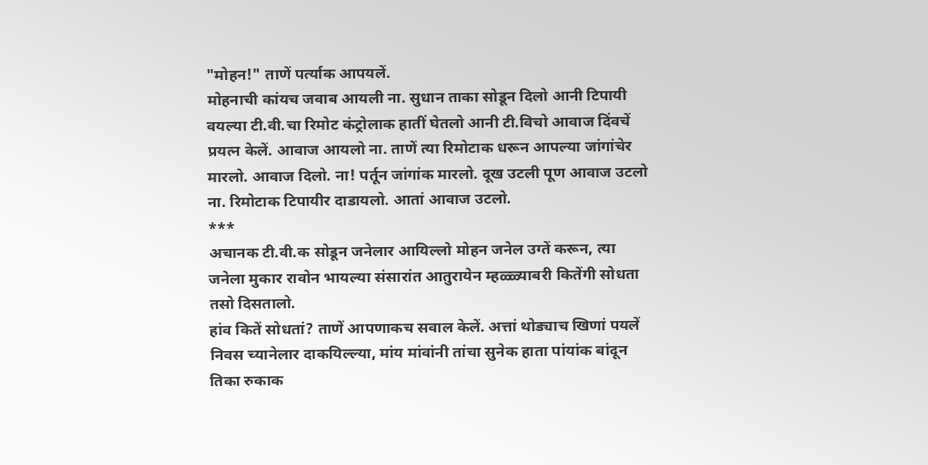"मोहन!" ताणें पर्त्याक आपयलें.
मोहनाची कांयच जवाब आयली ना. सुधान ताका सोडून दिलो आनी टिपायी वयल्या टी.वी.चा रिमोट कंट्रोलाक हातीं घेतलो आनी टी.विचो आवाज दिंवचें प्रयत्न केलें. आवाज आयलो ना. ताणें त्या रिमोटाक धरून आपल्या जांगांचेर मारलो. आवाज दिलो. ना! पर्तून जांगांक मारलो. दूख उटली पूण आवाज उटलो ना. रिमोटाक टिपायीर दाडायलो. आतां आवाज उटलो.
***
अचानक टी.वी.क सोडून जनेलार आयिल्लो मोहन जनेल उग्तें करून, त्या जनेला मुकार रावोन भायल्या संसारांत आतुरायेन म्हळ्ळ्याबरी कितेंगी सोधता तसो दिसतालो.
हांव कितें सोधतां? ताणें आपणाकच सवाल केलें. अत्तां थोड्याच खिणां पयलें निवस च्यानेलार दाकयिल्ल्या, मांय मांवांनी तांचा सुनेक हाता पांयांक बांदून तिका रुकाक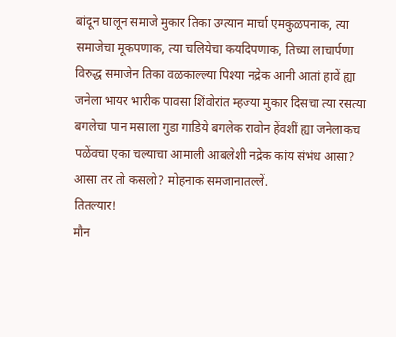बांदून घालून समाजे मुकार तिका उग्त्यान मार्चा एमकुळपनाक, त्या समाजेचा मूकपणाक, त्या चलियेचा कयदिपणाक, तिच्या लाचार्पणा विरुद्ध समाजेन तिका वळकाल्ल्या पिश्या नद्रेक आनी आतां हावें ह्या जनेला भायर भारीक पावसा शिंवोरांत म्हज्या मुकार दिसचा त्या रसत्या बगलेचा पान मसाला गुडा गाडिये बगलेक रावोन हेंवशीं ह्या जनेलाकच पळेंवचा एका चल्याचा आमाली आबलेशी नद्रेक कांय संभंध आसा? आसा तर तो कसलो? मोहनाक समजानातल्लें.
तितल्यार!
मौन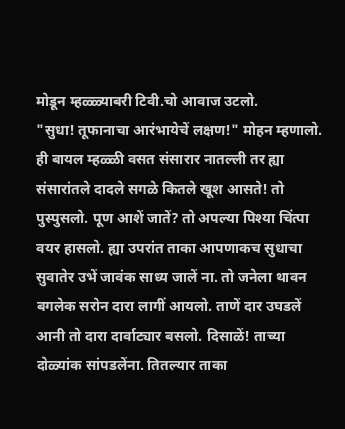मोडून म्हळ्ळ्याबरी टिवी.चो आवाज उटलो.
"सुधा! तूफानाचा आरंभायेचें लक्षण!" मोहन म्हणालो. ही बायल म्हळ्ळी वसत संसारार नातल्ली तर ह्या संसारांतले दादले सगळे कितले खूश आसते! तो पुस्पुसलो. पूण आशें जातें? तो अपल्या पिश्या चिंत्पा वयर हासलो. ह्या उपरांत ताका आपणाकच सुधाचा सुवातेर उभें जावंक साध्य जालें ना. तो जनेला थावन बगलेक सरोन दारा लागीं आयलो. ताणें दार उघडलें आनी तो दारा दार्वाट्यार बसलो. दिसाळें! ताच्या दोळ्यांक सांपडलेंना. तितल्यार ताका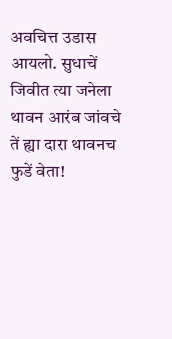अवचित्त उडास आयलो. सुधाचें जिवीत त्या जनेला थावन आरंब जांवचे तें ह्या दारा थावनच फुडें वेता!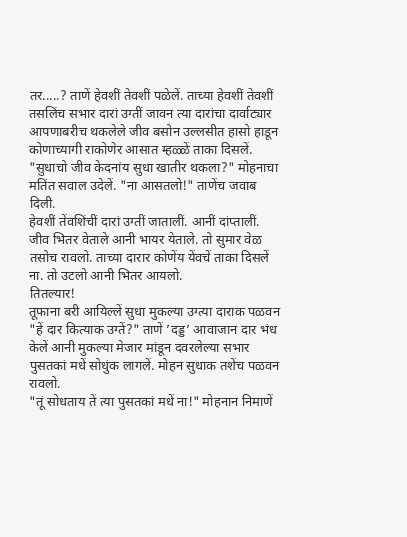तर.....? ताणें हेवशीं तेवशीं पळेलें. ताच्या हेवशीं तेवशीं तसलिंच सभार दारां उग्तीं जावन त्या दारांचा दार्वाट्यार आपणाबरीच थकलेले जीव बसोन उल्लसीत हासो हाडून कोणाच्यागी राकोणेर आसात म्हळ्ळें ताका दिसलें.
"सुधाचो जीव केदनांय सुधा खातीर थकला?" मोहनाचा मतिंत सवाल उदेलें. "ना आसतलो!" ताणेंच जवाब दिली.
हेवशीं तेंवशिंचीं दारां उग्तीं जातालीं. आनीं दांप्तालीं. जीव भितर वेताले आनी भायर येताले. तो सुमार वेळ तसोच रावलो. ताच्या दारार कोणेंय येंवचें ताका दिसलें ना. तो उटलो आनी भितर आयलो.
तितल्यार!
तूफाना बरी आयिल्लें सुधा मुकल्या उग्त्या दाराक पळवन "हें दार कित्याक उग्तें?" ताणें ’दड्ड’ आवाजान दार भंध केलें आनी मुकल्या मेजार मांडून दवरलेल्या सभार पुसतकां मधें सोधुंक लागलें. मोहन सुधाक तशेंच पळवन रावलो.
"तूं सोधताय तें त्या पुसतकां मधें ना!" मोहनान निमाणें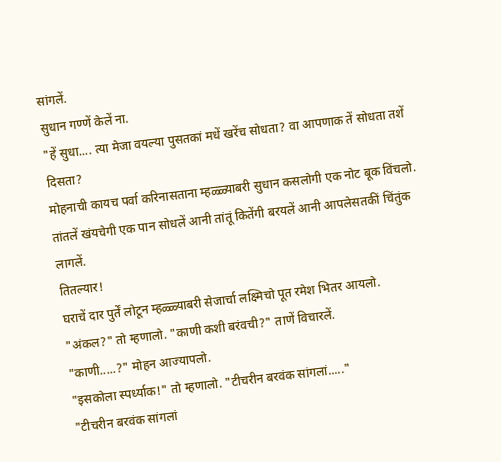सांगलें.
सुधान गण्णें केलें ना.
"हें सुधा.... त्या मेजा वयल्या पुसतकां मधें खरेंच सोधता? वा आपणाक तें सोधता तशें दिसता?
मोहनाची कायच पर्वा करिनासताना म्हळ्ळ्याबरी सुधान कसलोगी एक नोट बूक विंचलो. तांतलें खंयचेगी एक पान सोधलें आनी तांतूं कितेंगी बरयलें आनी आपलेसतकीं चिंतुंक लागलें.
तितल्यार!
घराचें दार पुर्तें लोटून म्हळ्ळ्याबरी सेजार्चा लक्ष्मिचो पूत रमेश भितर आयलो.
"अंकल?" तो म्हणालो. "काणी कशी बरंवची?" ताणें विचारलें.
"काणी.....?" मोहन आज्यापलो.
"इसकोला स्पर्ध्याक!" तो म्हणालो. "टीचरीन बरवंक सांगलां....."
"टीचरीन बरवंक सांगलां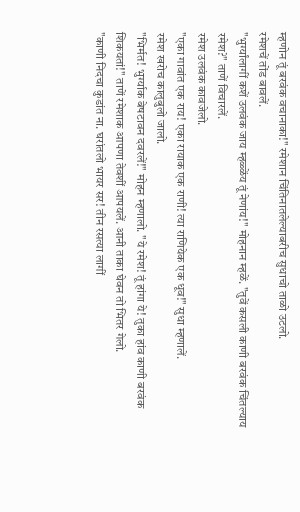म्हणोन तूं बरवंक वचानाका!" रमेशान चिंतिनातलेल्याबरीच सुधाचो ताळो उटलो.
रमेशचें तोंड बावलें.
"भुर्ग्यांलागीं कशें उलवंक जाय म्हळ्ळेंय तूं नेणांय!" मोहनान म्हळें. "तुवें कसली काणी बरवंक चिंतल्याय रमेश?" ताणें विचारलें.
रमेश उलवंक कावजेलो.
"एका गावांत एक राय! एका रायाक एक राणी! त्या राणियेक एक धूव!" सुधा म्हणालें.
रमेश खरोच कालुबुलो जालो.
"भिर्मत! भुर्ग्याक बेषटावन दवरलें!" मोहन म्हणालो. "ये रमेश! तूं हांगा ये! तुका हांव काणी बरवंक शिकयतां!" ताणें रमेशाक आपणा तेवशीं आपयलें. आनी ताका घेवन तो भितर गेलो.
"काणी निदचा कुडांत ना. घरांतलो भायर सर! तीन रसत्या लागीं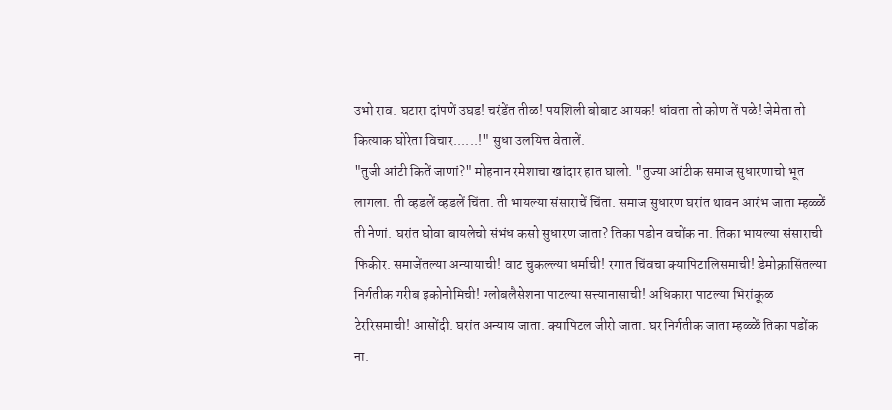उभो राव. घटारा दांपणें उघड! चरंडेंत तीळ! पयशिली बोबाट आयक! धांवता तो कोण तें पळे! जेमेता तो कित्याक घोरेता विचार......!" सुधा उलयित्त वेतालें.
"तुजी आंटी कितें जाणां?" मोहनान रमेशाचा खांदार हात घालो. "तुज्या आंटीक समाज सुधारणाचो भूत लागला. ती व्हडलें व्हडलें चिंता. ती भायल्या संसाराचें चिंता. समाज सुधारण घरांत थावन आरंभ जाता म्हळ्ळें ती नेणां. घरांत घोवा बायलेचो संभंध कसो सुधारण जाता? तिका पडोन वचोंक ना. तिका भायल्या संसाराची फिकीर. समाजेंतल्या अन्यायाची! वाट चुकल्ल्या धर्माची! रगात चिंवचा क्यापिटालिसमाची! डेमोक्रासिंतल्या निर्गतीक गरीब इकोनोमिची! ग्लोबलैसेशना पाटल्या सत्त्यानासाची! अधिकारा पाटल्या भिरांकूळ टेररिसमाची! आसोंदी. घरांत अन्याय जाता. क्यापिटल जीरो जाता. घर निर्गतीक जाता म्हळ्ळें तिका पडोंक ना.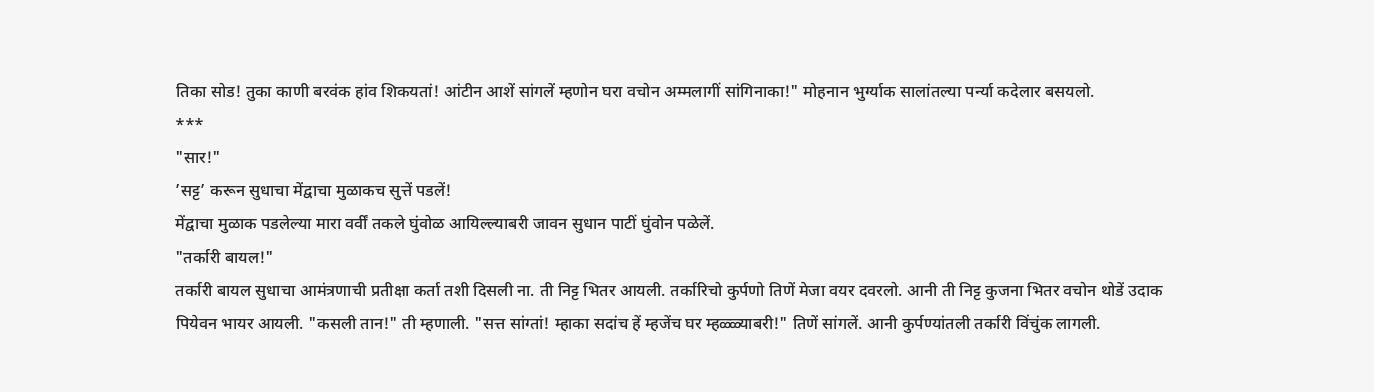तिका सोड! तुका काणी बरवंक हांव शिकयतां! आंटीन आशें सांगलें म्हणोन घरा वचोन अम्मलागीं सांगिनाका!" मोहनान भुर्ग्याक सालांतल्या पर्न्या कदेलार बसयलो.
***
"सार!"
’सट्ट’ करून सुधाचा मेंद्वाचा मुळाकच सुत्तें पडलें!
मेंद्वाचा मुळाक पडलेल्या मारा वर्वीं तकले घुंवोळ आयिल्ल्याबरी जावन सुधान पाटीं घुंवोन पळेलें.
"तर्कारी बायल!"
तर्कारी बायल सुधाचा आमंत्रणाची प्रतीक्षा कर्ता तशी दिसली ना. ती निट्ट भितर आयली. तर्कारिचो कुर्पणो तिणें मेजा वयर दवरलो. आनी ती निट्ट कुजना भितर वचोन थोडें उदाक पियेवन भायर आयली. "कसली तान!" ती म्हणाली. "सत्त सांग्तां! म्हाका सदांच हें म्हजेंच घर म्हळ्ळ्याबरी!" तिणें सांगलें. आनी कुर्पण्यांतली तर्कारी विंचुंक लागली.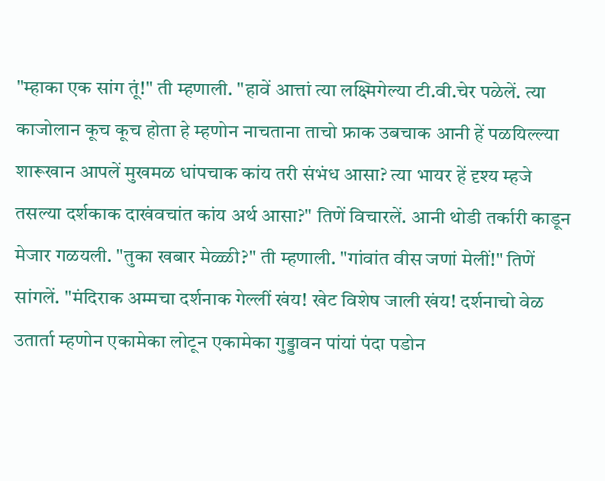"म्हाका एक सांग तूं!" ती म्हणाली. "हावें आत्तां त्या लक्ष्मिगेल्या टी.वी.चेर पळेलें. त्या काजोलान कूच कूच होता हे म्हणोन नाचताना ताचो फ्राक उबचाक आनी हें पळयिल्ल्या शारूखान आपलें मुखमळ धांपचाक कांय तरी संभंध आसा? त्या भायर हें दृश्य म्हजे तसल्या दर्शकाक दाखंवचांत कांय अर्थ आसा?" तिणें विचारलें. आनी थोडी तर्कारी काडून मेजार गळयली. "तुका खबार मेळ्ळी?" ती म्हणाली. "गांवांत वीस जणां मेलीं!" तिणें सांगलें. "मंदिराक अम्मचा दर्शनाक गेल्लीं खंय! खेट विशेष जाली खंय! दर्शनाचो वेळ उतार्ता म्हणोन एकामेका लोटून एकामेका गुड्डावन पांयां पंदा पडोन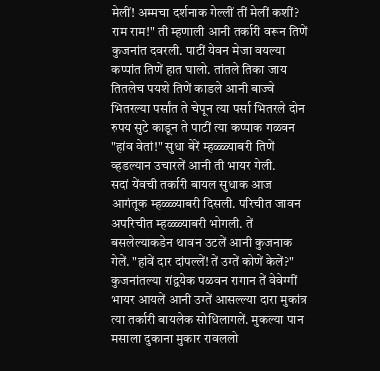मेलीं! अम्मचा दर्शनाक गेल्लीं तीं मेलीं कशीं? राम राम!" ती म्हणाली आनी तर्कारी वरून तिणें कुजनांत दवरली. पाटीं येवन मेजा वयल्या कप्पांत तिणें हात घालो. तांतले तिका जाय तितलेच पयशे तिणें काडले आनी बाज्वे भितरल्या पर्सांत ते चेपून त्या पर्सा भितरले दोन रुपय सुटे काडून ते पाटीं त्या कप्पाक गळवन "हांव वेतां!" सुधा बेरें म्हळ्ळ्याबरी तिणें व्हडल्यान उचारलें आनी ती भायर गेली.
सदां येंवची तर्कारी बायल सुधाक आज आगंतूक म्हळ्ळ्याबरी दिसली. परिचीत जावन अपरिचीत म्हळ्ळ्याबरी भोगली. तें बसलेल्याकडेन थावन उटलें आनी कुजनाक गेलें. "हांवें दार दांपल्लें! तें उग्तें कोणें केलें?" कुजनांतल्या रांद्वयेक पळवन रागान तें वेवेग्गीं भायर आयलें आनी उग्तें आसल्ल्या दारा मुकांत्र त्या तर्कारी बायलेक सोधिलागलें. मुकल्या पान मसाला दुकाना मुकार रावललो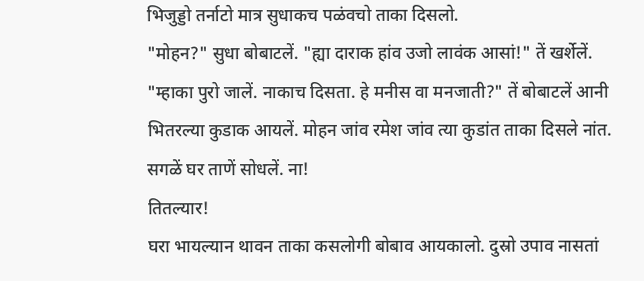भिजुड्डो तर्नाटो मात्र सुधाकच पळंवचो ताका दिसलो.
"मोहन?" सुधा बोबाटलें. "ह्या दाराक हांव उजो लावंक आसां!" तें खर्शेलें. "म्हाका पुरो जालें. नाकाच दिसता. हे मनीस वा मनजाती?" तें बोबाटलें आनी भितरल्या कुडाक आयलें. मोहन जांव रमेश जांव त्या कुडांत ताका दिसले नांत. सगळें घर ताणें सोधलें. ना!
तितल्यार!
घरा भायल्यान थावन ताका कसलोगी बोबाव आयकालो. दुस्रो उपाव नासतां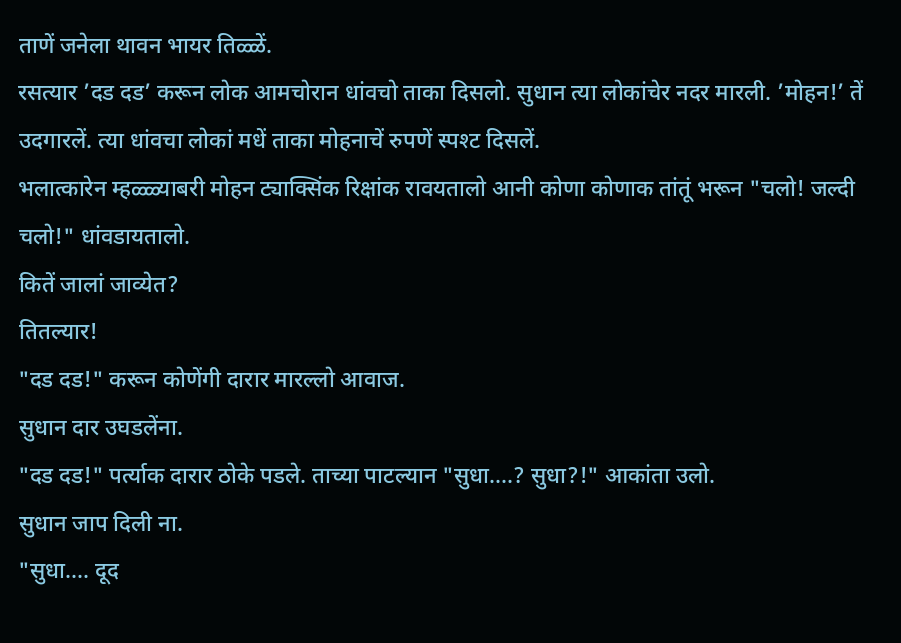ताणें जनेला थावन भायर तिळ्ळें.
रसत्यार ’दड दड’ करून लोक आमचोरान धांवचो ताका दिसलो. सुधान त्या लोकांचेर नदर मारली. ’मोहन!’ तें उदगारलें. त्या धांवचा लोकां मधें ताका मोहनाचें रुपणें स्पश्ट दिसलें.
भलात्कारेन म्हळ्ळ्याबरी मोहन ट्याक्सिंक रिक्षांक रावयतालो आनी कोणा कोणाक तांतूं भरून "चलो! जल्दी चलो!" धांवडायतालो.
कितें जालां जाव्येत?
तितल्यार!
"दड दड!" करून कोणेंगी दारार मारल्लो आवाज.
सुधान दार उघडलेंना.
"दड दड!" पर्त्याक दारार ठोके पडले. ताच्या पाटल्यान "सुधा....? सुधा?!" आकांता उलो.
सुधान जाप दिली ना.
"सुधा.... दूद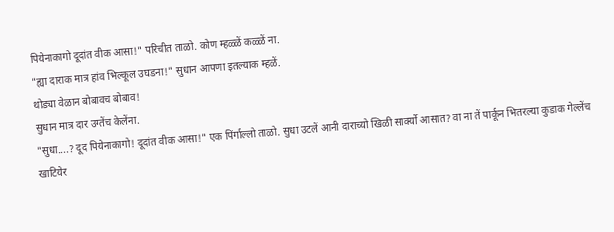पियेनाकागो दूदांत वीक आसा!" परिचीत ताळो. कोण म्हळ्ळें कळ्ळें ना.
"ह्या दाराक मात्र हांव भिल्कूल उघडना!" सुधान आपणा इतल्याक म्हळें.
थोड्या वेळान बोबावच बोबाव!
सुधान मात्र दार उग्तेंच केलेंना.
"सुधा....? दूद पियेनाकागो! दूदांत वीक आसा!" एक पिंर्गाल्लो ताळो. सुधा उटलें आनी दाराच्यो खिळी सार्क्यो आसात? वा ना तें पार्कून भितरल्या कुडाक गेल्लेंच खाटियेर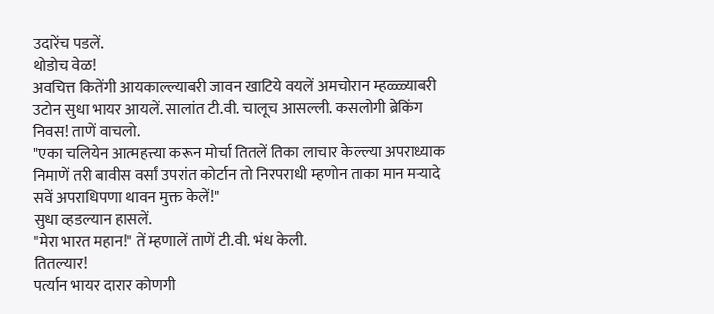उदारेंच पडलें.
थोडोच वेळ!
अवचित्त कितेंगी आयकाल्ल्याबरी जावन खाटिये वयलें अमचोरान म्हळ्ळ्याबरी उटोन सुधा भायर आयलें. सालांत टी.वी. चालूच आसल्ली. कसलोगी ब्रेकिंग निवस! ताणें वाचलो.
"एका चलियेन आत्महत्त्या करून मोर्चा तितलें तिका लाचार केल्ल्या अपराध्याक निमाणें तरी बावीस वर्सां उपरांत कोर्टान तो निरपराधी म्हणोन ताका मान मऱ्यादे सवें अपराधिपणा थावन मुक्त केलें!"
सुधा व्हडल्यान हासलें.
"मेरा भारत महान!" तें म्हणालें ताणें टी.वी. भंध केली.
तितल्यार!
पर्त्यान भायर दारार कोणगी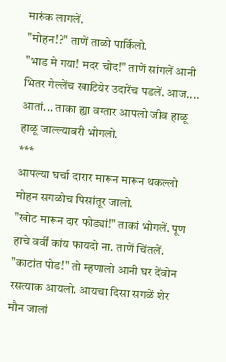मारुंक लागलें.
"मोहन!?" ताणें ताळो पार्किलो.
"भाड मे गया! मदर चोद!" ताणें सांगलें आनी भितर गेल्लेंच खाटियेर उदारेंच पडलें. आज.... आतां... ताका ह्या वग्तार आपलो जीव हाळू हाळू जाल्ल्याबरी भोगलो.
***
आपल्या घर्चा दारार मारून मारून थकल्लो मोहन सगळोच पिसांतूर जालो.
"खोट मारून दार फोड्यां!" ताकां भोगलें. पूण हाचे वर्वीं कांय फायदो ना. ताणें चिंतलें. "काटांत पोड!" तो म्हणालो आनी घर देंवोन रसत्याक आयलो. आयचा दिसा सगळें शेर मौन जालां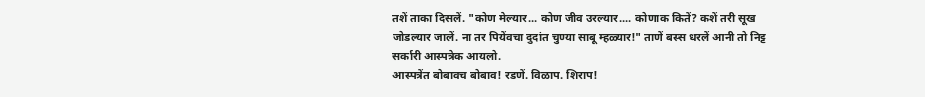तशें ताका दिसलें. "कोण मेल्यार... कोण जीव उरल्यार.... कोणाक कितें? कशें तरी सूख जोडल्यार जालें. ना तर पियेंवचा दुदांत चुण्या साबू म्हळ्यार!" ताणें बस्स धरलें आनी तो निट्ट सर्कारी आस्पत्रेक आयलो.
आस्पत्रेंत बोबावच बोबाव! रडणें. विळाप. शिराप!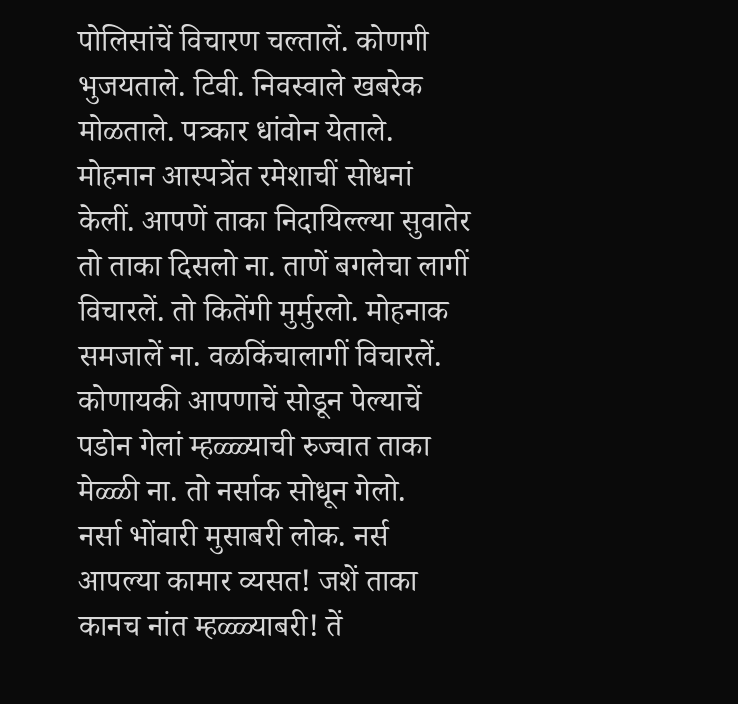पोलिसांचें विचारण चल्तालें. कोणगी भुजयताले. टिवी. निवस्वाले खबरेक मोळताले. पत्र्कार धांवोन येताले.
मोहनान आस्पत्रेंत रमेशाचीं सोधनां केलीं. आपणें ताका निदायिल्ल्या सुवातेर तो ताका दिसलो ना. ताणें बगलेचा लागीं विचारलें. तो कितेंगी मुर्मुरलो. मोहनाक समजालें ना. वळकिंचालागीं विचारलें. कोणायकी आपणाचें सोडून पेल्याचें पडोन गेलां म्हळ्ळ्याची रुज्वात ताका मेळ्ळी ना. तो नर्साक सोधून गेलो.
नर्सा भोंवारी मुसाबरी लोक. नर्स आपल्या कामार व्यसत! जशें ताका कानच नांत म्हळ्ळ्याबरी! तें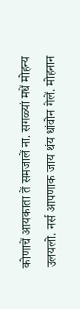कोणाचें आयकाता तें समजालें ना. सगळ्यां मधें मोहन्य उलयलो. नर्स आपणाक जाय थंय धांवोन गेलें. मोहनान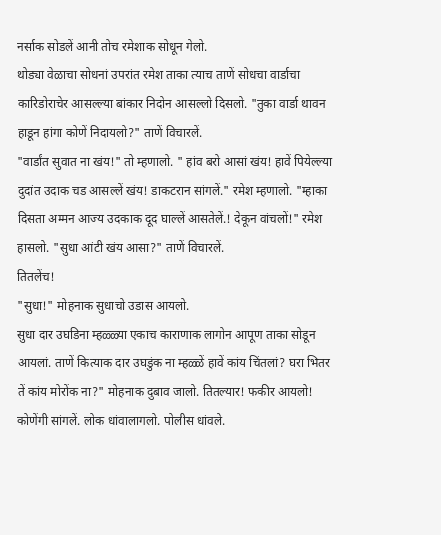नर्साक सोडलें आनी तोच रमेशाक सोधून गेलो.
थोड्या वेळाचा सोधनां उपरांत रमेश ताका त्याच ताणें सोधचा वार्डाचा कारिडोराचेर आसल्ल्या बांकार निदोन आसल्लो दिसलो. "तुका वार्डा थावन हाडून हांगा कोणें निदायलो?" ताणें विचारलें.
"वार्डांत सुवात ना खंय!" तो म्हणालो. " हांव बरो आसां खंय! हावें पियेल्ल्या दुदांत उदाक चड आसल्लें खंय! डाकटरान सांगलें." रमेश म्हणालो. "म्हाका दिसता अम्मन आज्य उदकाक दूद घाल्लें आसतेलें.! देकून वांचलों!" रमेश हासलो. "सुधा आंटी खंय आसा?" ताणें विचारलें.
तितलेंच!
"सुधा!" मोहनाक सुधाचो उडास आयलो.
सुधा दार उघडिना म्हळ्ळ्या एकाच काराणाक लागोन आपूण ताका सोडून आयलां. ताणें कित्याक दार उघडुंक ना म्हळ्ळें हावें कांय चिंतलां? घरा भितर तें कांय मोरोंक ना?" मोहनाक दुबाव जालो. तितल्यार! फकीर आयलो! कोणेंगी सांगलें. लोक धांवालागलो. पोलीस धांवले.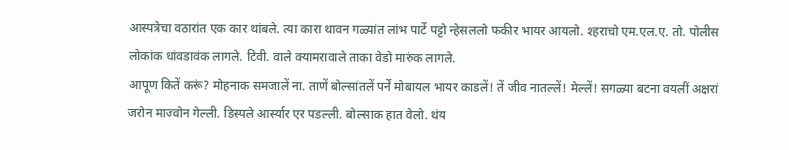आस्पत्रेचा वठारांत एक कार थांबले. त्या कारा थावन गळ्यांत लांभ पार्टे पट्टो न्हेसललो फकीर भायर आयलो. श्हराचो एम.एल.ए. तो. पोलीस लोकांक धांवडावंक लागले. टिवी. वाले क्यामरावाले ताका वेडो मारुंक लागले.
आपूण कितें करूं? मोहनाक समजालें ना. ताणें बोल्सांतलें पर्नें मोबायल भायर काडलें! तें जीव नातल्लें! मेल्लें! सगळ्या बटना वयलीं अक्षरां जरोन माज्वोन गेल्ली. डिस्पले आर्स्यार एर पडल्ली. बोल्साक हात वेलो. थंय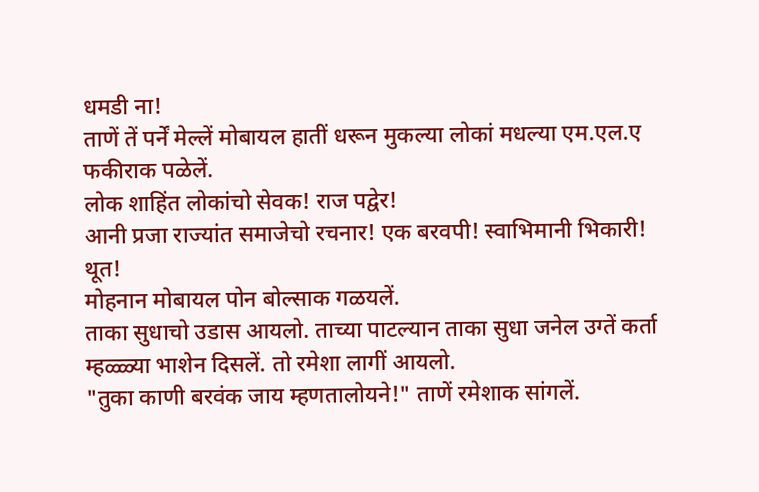धमडी ना!
ताणें तें पर्नें मेल्लें मोबायल हातीं धरून मुकल्या लोकां मधल्या एम.एल.ए फकीराक पळेलें.
लोक शाहिंत लोकांचो सेवक! राज पद्वेर!
आनी प्रजा राज्यांत समाजेचो रचनार! एक बरवपी! स्वाभिमानी भिकारी!
थूत!
मोहनान मोबायल पोन बोल्साक गळयलें.
ताका सुधाचो उडास आयलो. ताच्या पाटल्यान ताका सुधा जनेल उग्तें कर्ता म्हळ्ळ्या भाशेन दिसलें. तो रमेशा लागीं आयलो.
"तुका काणी बरवंक जाय म्हणतालोयने!" ताणें रमेशाक सांगलें.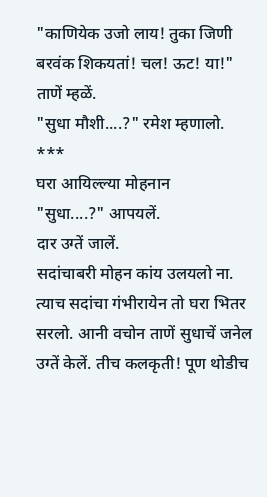"काणियेक उजो लाय! तुका जिणी बरवंक शिकयतां! चल! ऊट! या!" ताणें म्हळें.
"सुधा मौशी....?" रमेश म्हणालो.
***
घरा आयिल्ल्या मोहनान
"सुधा....?" आपयलें.
दार उग्तें जालें.
सदांचाबरी मोहन कांय उलयलो ना. त्याच सदांचा गंभीरायेन तो घरा भितर सरलो. आनी वचोन ताणें सुधाचें जनेल उग्तें केलें. तीच कलकृती! पूण थोडीच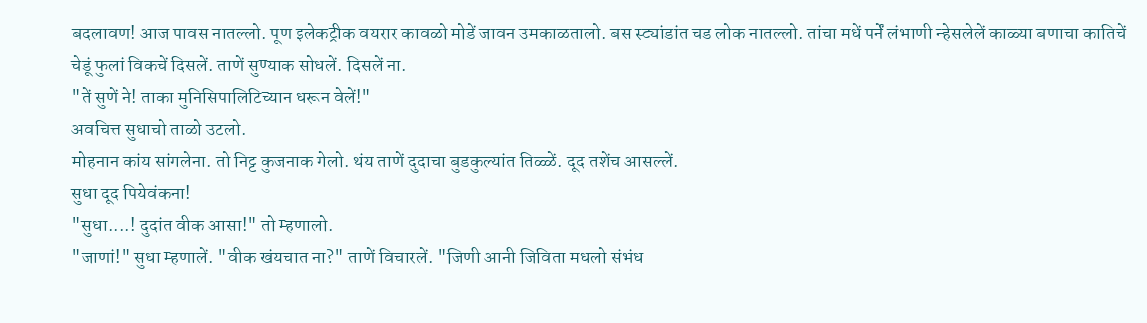बदलावण! आज पावस नातल्लो. पूण इलेकट्रीक वयरार कावळो मोडें जावन उमकाळतालो. बस स्ट्यांडांत चड लोक नातल्लो. तांचा मधें पर्नें लंभाणी न्हेसलेलें काळ्या बणाचा कातिचें चेडूं फुलां विकचें दिसलें. ताणें सुण्याक सोधलें. दिसलें ना.
"तें सुणें ने! ताका मुनिसिपालिटिच्यान धरून वेलें!"
अवचित्त सुधाचो ताळो उटलो.
मोहनान कांय सांगलेना. तो निट्ट कुजनाक गेलो. थंय ताणें दुदाचा बुडकुल्यांत तिळ्ळें. दूद तशेंच आसल्लें.
सुधा दूद पियेवंकना!
"सुधा....! दुदांत वीक आसा!" तो म्हणालो.
"जाणां!" सुधा म्हणालें. "वीक खंयचात ना?" ताणें विचारलें. "जिणी आनी जिविता मधलो संभंध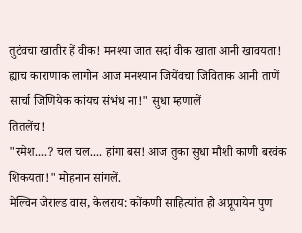तुटंवचा खातीर हें वीक! मनश्या जात सदां वीक खाता आनी खावयता! ह्याच काराणाक लागोन आज मनश्यान जियेंवचा जिविताक आनी ताणें सार्चा जिणियेक कांयच संभंध ना!" सुधा म्हणालें
तितलेंच!
"रमेश....? चल चल.... हांगा बस! आज तुका सुधा मौशी काणी बरवंक शिकयता!" मोहनान सांगलें.
मेल्विन जेराल्ड वास, केलराय: कोंकणी साहित्यांत हो अप्रूपायेन पुण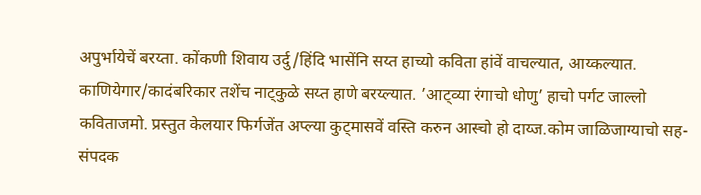अपुर्भायेचें बरय्ता. कोंकणी शिवाय उर्दु/हिंदि भासेंनि सय्त हाच्यो कविता हांवें वाचल्यात, आय्कल्यात. काणियेगार/कादंबरिकार तशेंच नाट्कुळे सय्त हाणे बरय्ल्यात. ’आट्व्या रंगाचो धोणु’ हाचो पर्गट जाल्लो कविताजमो. प्रस्तुत केलयार फिर्गजेंत अप्ल्या कुट्मासवें वस्ति करुन आस्चो हो दाय्ज.कोम जाळिजाग्याचो सह-संपदक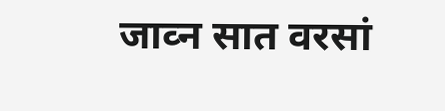जाव्न सात वरसां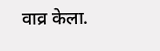वाव्र केला.